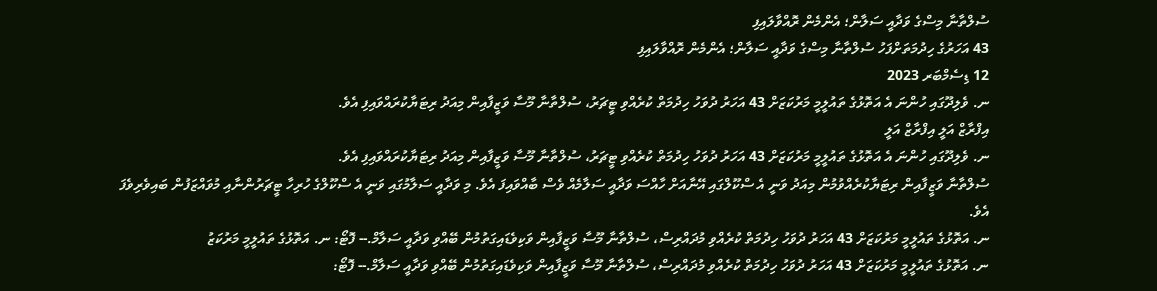ސުލްތާނާ މިސްގެ ވަދާއީ ސަލާން؛ އެންމެން ރޮއްވާލައިފި
43 އަހަރުގެ ހިދުމަތަށްފަހު ސުލްތާނާ މިސްގެ ވަދާއީ ސަލާން؛ އެންމެން ރޮއްވާލައިފި
12 ޑިސެމްބަރ 2023
ނ. ވެލިދޫގައި ހުންނަ އެ އަތޮޅުގެ ތައުލީމީ މަރުކަޒަށް 43 އަހަރު ދުވަހު ހިދުމަތް ކުރެއްވި ޓީޗަރު، ސުލްތާނާ މޫސާ ވަޒީފާއިން މިއަދު ރިޓަޔާކުރައްވައިފި އެވެ.
އިފްރާޒް އަލީ އިފްރާޒް އަލީ
ނ. ވެލިދޫގައި ހުންނަ އެ އަތޮޅުގެ ތައުލީމީ މަރުކަޒަށް 43 އަހަރު ދުވަހު ހިދުމަތް ކުރެއްވި ޓީޗަރު، ސުލްތާނާ މޫސާ ވަޒީފާއިން މިއަދު ރިޓަޔާކުރައްވައިފި އެވެ.
ސުލްތާނާ ވަޒީފާއިން ރިޓަޔާކުރެއްވުމުން މިއަދު ވަނީ އެ ސްކޫލްގައި އޭނާއަށް ހާއްސަ ވަދާއީ ސަލާމެއް ވެސް ބާއްވައިފަ އެވެ. މި ވަދާއީ ސަލާމުގައި ވަނީ އެ ސްކޫލްގެ ހުރިހާ ޓީޗަރުންނާއި މުވައްޒަފުން ބައިވެރިވެފަ އެވެ.
ނ. އަތޮޅުގެ ތައުލީމީ މަރުކަޒަށް 43 އަހަރު ދުވަހު ހިދުމަތް ކުރެއްވި މުދައްރިސް، ސުލްތާނާ މޫސާ ވަޒީފާއިން ވަކިވެޑައިގަތުމުން ބޭއްވި ވަދާއީ ސަލާމް.-- ފޮޓޯ: ނ. އަތޮޅުގެ ތައުލީމީ މަރުކަޒު
ނ. އަތޮޅުގެ ތައުލީމީ މަރުކަޒަށް 43 އަހަރު ދުވަހު ހިދުމަތް ކުރެއްވި މުދައްރިސް، ސުލްތާނާ މޫސާ ވަޒީފާއިން ވަކިވެޑައިގަތުމުން ބޭއްވި ވަދާއީ ސަލާމް.-- ފޮޓޯ: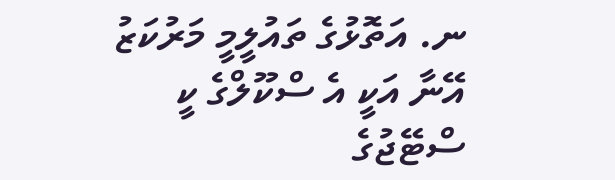ނ. އަތޮޅުގެ ތައުލީމީ މަރުކަޒު
އޭނާ އަކީ އެ ސްކޫލްގެ ކީ ސްޓޭޖުގެ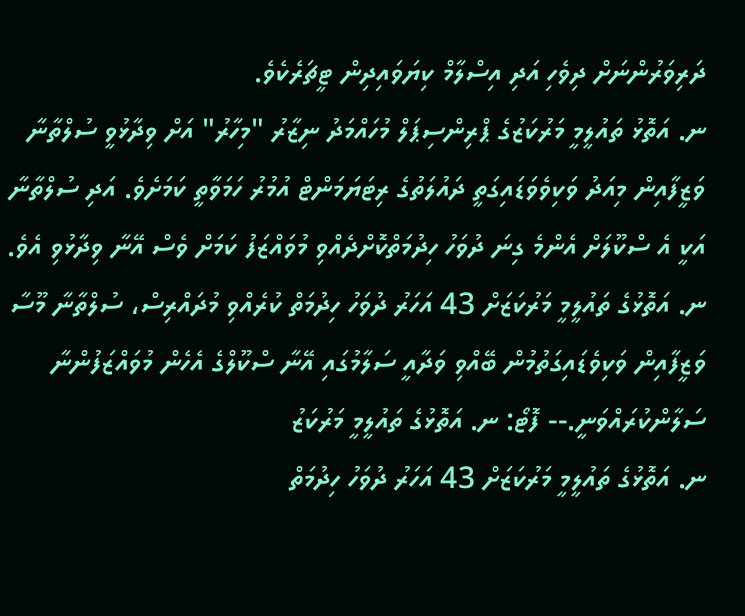ދަރިވަރުންނަށް ދިވެހި އަދި އިސްލާމް ކިޔަވައިދިން ޓީޗަރެކެވެ.
ނ. އަތޮޅު ތައުލީމީ މަރުކަޒުގެ ޕްރިންސިޕަލް މުހައްމަދު ނިޒާރު "މިހާރު" އަށް ވިދާޅުވީ ސުލްތާނާ ވަޒީފާއިން މިއަދު ވަކިވެވަޑައިގަތީ ދައުލަތުގެ ރިޓަޔަމަންޓް އުމުރު ހަމަވާތީ ކަމަށެވެ. އަދި ސުލްތާނާ އަކީ އެ ސްކޫލަށް އެންމެ ގިނަ ދުވަހު ހިދުމަތްކޮށްދެއްވި މުވައްޒަފު ކަމަށް ވެސް އޭނާ ވިދާޅުވި އެވެ.
ނ. އަތޮޅުގެ ތައުލީމީ މަރުކަޒަށް 43 އަހަރު ދުވަހު ހިދުމަތް ކުރެއްވި މުދައްރިސް، ސުލްތާނާ މޫސާ ވަޒީފާއިން ވަކިވެޑައިގަތުމުން ބޭއްވި ވަދާއީ ސަލާމުގައި އޭނާ ސްކޫލްގެ އެހެން މުވައްޒަފުންނާ ސަލާންކުރައްވަނީ.-- ފޮޓޯ: ނ. އަތޮޅުގެ ތައުލީމީ މަރުކަޒު
ނ. އަތޮޅުގެ ތައުލީމީ މަރުކަޒަށް 43 އަހަރު ދުވަހު ހިދުމަތް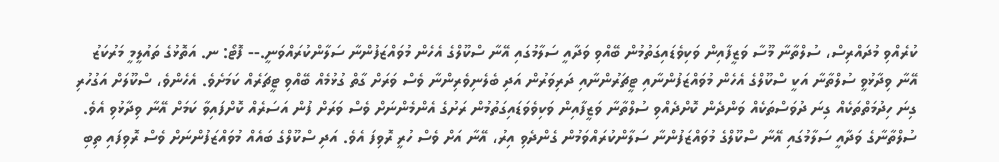ކުރެއްވި މުދައްރިސް، ސުލްތާނާ މޫސާ ވަޒީފާއިން ވަކިވެޑައިގަތުމުން ބޭއްވި ވަދާއީ ސަލާމުގައި އޭނާ ސްކޫލްގެ އެހެން މުވައްޒަފުންނާ ސަލާންކުރައްވަނީ.-- ފޮޓޯ: ނ. އަތޮޅުގެ ތައުލީމީ މަރުކަޒު
އޭނާ ވިދާޅުވީ ސުލްތާނާ އަކީ ސްކޫލްގެ އެހެން މުވައްޒަފުންނާއި ޓީޗަރުންނާއި ދަރިވަރުން އަދި ބެލެނިވެރިންނާ ވެސް ވަރަށް ގާތް ގުޅުމެއް ބޭއްވި ޓީޗަރެއް ކަމަށެވެ. އެހެންވެ، ސްކޫލަށް އަގުހުރި ގިނަ ހިދުމަތްތަކެއް ގިނަ ދުވަސްތަކެއް ވަންދެން ކޮށްދެއްވި ސުލްތާނާ ވަޒީފާއިން ވަކިވެވަޑައިގަތުމުން ރަށުގެ އެންމެންނަށް ވެސް ވަރަށް ފުން އަސަރެއް ކޮށްފައިވާ ކަމަށް އޭނާ ވިދާޅުވި އެވެ.
ސުލްތާނާގެ ވަދާއީ ސަލާމުގައި އޭނާ ސްކޫލްގެ މުވައްޒަފުންނާ ސަލާންކުރައްވަމުން ގެންދެވި އިރު، އޭނާ އަށް ވެސް ހުރީ ރޮވިފަ އެވެ. އަދި ސްކޫލްގެ ބައެއް މުވައްޒަފުންނަށް ވެސް ރޮވިފައި ތިބި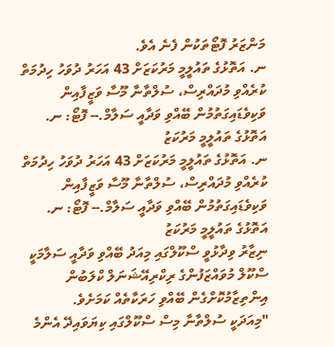މަންޒަރު ފޮޓޯތަކުން ފެނެ އެވެ.
ނ. އަތޮޅުގެ ތައުލީމީ މަރުކަޒަށް 43 އަހަރު ދުވަހު ހިދުމަތް ކުރެއްވި މުދައްރިސް، ސުލްތާނާ މޫސާ ވަޒީފާއިން ވަކިވެޑައިގަތުމުން ބޭއްވި ވަދާއީ ސަލާމް.-- ފޮޓޯ: ނ. އަތޮޅުގެ ތައުލީމީ މަރުކަޒު
ނ. އަތޮޅުގެ ތައުލީމީ މަރުކަޒަށް 43 އަހަރު ދުވަހު ހިދުމަތް ކުރެއްވި މުދައްރިސް، ސުލްތާނާ މޫސާ ވަޒީފާއިން ވަކިވެޑައިގަތުމުން ބޭއްވި ވަދާއީ ސަލާމް.-- ފޮޓޯ: ނ. އަތޮޅުގެ ތައުލީމީ މަރުކަޒު
ނިޒާރު ވިދާޅުވީ ސްކޫލްގައި މިއަދު ބޭއްވި ވަދާއީ ސަލާމަކީ ސްކޫލް މުވައްޒަފުންގެ ރިކްރިއޭޝަނަލް ކްލަބުން އިންތިޒާމުކޮށްގެން ބޭއްވި ހަރަކާތެއް ކަމަށެވެ.
"މިއަދަކީ ސުލްތާނާ މިސް ސްކޫލްގައި ކިޔަވައިދޭ އެންމެ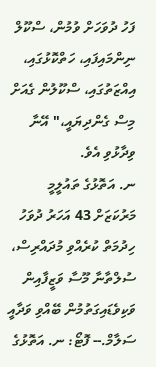ފަހު ދުވަހަށް ވުމުން، ސްކޫލް ނިންމައިފައި، ހަތްކޮޅުގައި، އިއްޒަތުގައި، ސްކޫލުން ގެއަށް މިސް ގެންދިޔައީ،" އޭނާ ވިދާޅުވި އެވެ.
ނ. އަތޮޅުގެ ތައުލީމީ މަރުކަޒަށް 43 އަހަރު ދުވަހު ހިދުމަތް ކުރެއްވި މުދައްރިސް، ސުލްތާނާ މޫސާ ވަޒީފާއިން ވަކިވެޑައިގަތުމުން ބޭއްވި ވަދާއީ ސަލާމް.-- ފޮޓޯ: ނ. އަތޮޅުގެ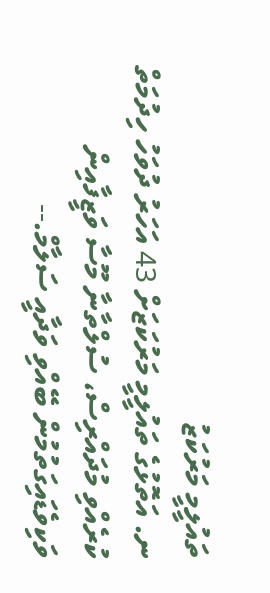ތައުލީމީ މަރުކަޒު
ނ. އަތޮޅުގެ ތައުލީމީ މަރުކަޒަށް 43 އަހަރު ދުވަހު ހިދުމަތް ކުރެއްވި މުދައްރިސް، ސުލްތާނާ މޫސާ ވަޒީފާއިން ވަކިވެޑައިގަތުމުން ބޭއްވި ވަދާއީ ސަލާމް.--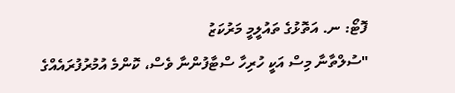ފޮޓޯ: ނ. އަތޮޅުގެ ތައުލީމީ މަރުކަޒު
"ސުލްތާނާ މިސް އަކީ ހުރިހާ ސްޓާފުންނާ ވެސް، ކޮންމެ އުމުރުފުރައެއްގެ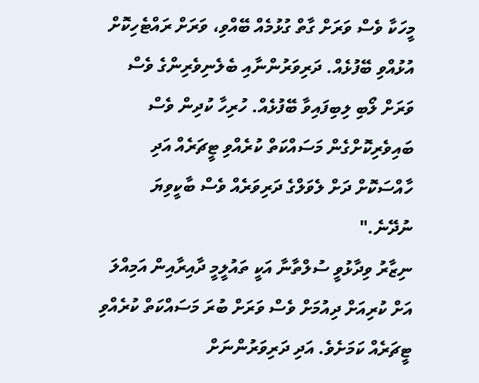މީހަކާ ވެސް ވަރަށް ގާތް ގުޅުމެއް ބޭއްވި، ވަރަށް ރައްޓެހިކޮށް އުޅުއްވި ބޭފުޅެއް. ދަރިވަރުންނާއި ބެލެނިވެރިންގެ ވެސް ވަރަށް ލޯބި ލިބިފައިވާ ބޭފުޅެއް. ހުރިހާ ކުދިން ވެސް ބައިވެރިކޮށްގެން މަސައްކަތް ކުރެއްވި ޓީޗަރެއް އަދި ހާއްސަކޮށް ދަށް ލެވަލްގެ ދަރިވަރެއް ވެސް ބާކީވިޔަ ނުދޭނެ."
ނިޒާރު ވިދާޅުވީ ސުލްތާނާ އަކީ ތައުލީމީ ދާއިރާއިން އަމިއްލަ އަށް ކުރިއަށް ދިއުމަށް ވެސް ވަރަށް ބުރަ މަސައްކަތް ކުރެއްވި ޓީޗަރެއް ކަމަށެވެ. އަދި ދަރިވަރުންނަށް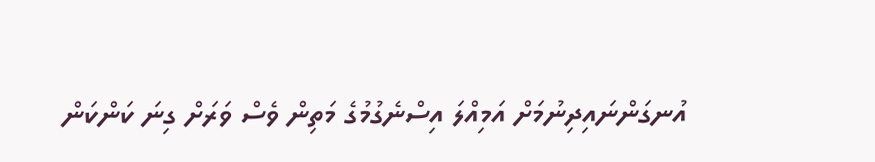އުނގަންނައިދިނުމަށް އަމިއްލަ އިސްނެގުމުގެ މަތިން ވެސް ވަރަށް ގިނަ ކަންކަން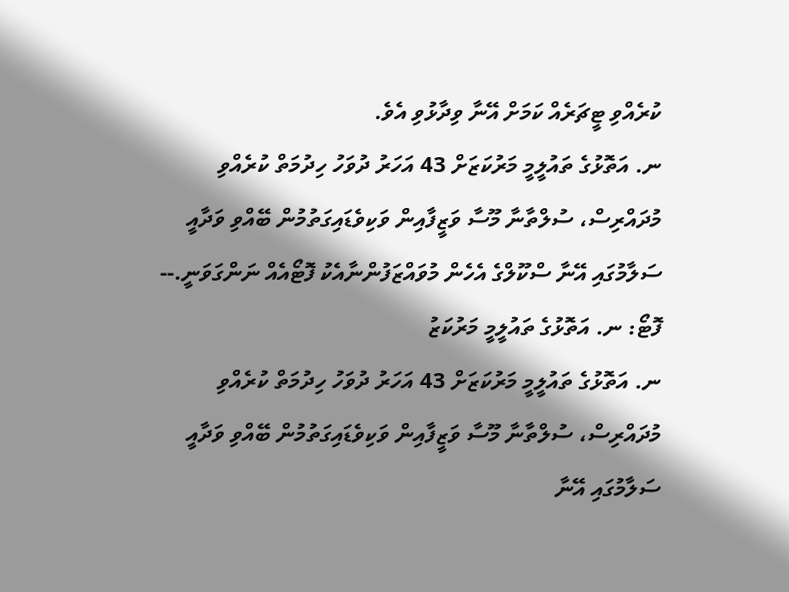ކުރެއްވި ޓީޗަރެއް ކަމަށް އޭނާ ވިދާޅުވި އެވެ.
ނ. އަތޮޅުގެ ތައުލީމީ މަރުކަޒަށް 43 އަހަރު ދުވަހު ހިދުމަތް ކުރެއްވި މުދައްރިސް، ސުލްތާނާ މޫސާ ވަޒީފާއިން ވަކިވެޑައިގަތުމުން ބޭއްވި ވަދާއީ ސަލާމުގައި އޭނާ ސްކޫލްގެ އެހެން މުވައްޒަފުންނާއެކު ފޮޓޯއެއް ނަންގަވަނީ.-- ފޮޓޯ: ނ. އަތޮޅުގެ ތައުލީމީ މަރުކަޒު
ނ. އަތޮޅުގެ ތައުލީމީ މަރުކަޒަށް 43 އަހަރު ދުވަހު ހިދުމަތް ކުރެއްވި މުދައްރިސް، ސުލްތާނާ މޫސާ ވަޒީފާއިން ވަކިވެޑައިގަތުމުން ބޭއްވި ވަދާއީ ސަލާމުގައި އޭނާ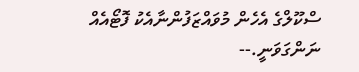ސްކޫލްގެ އެހެން މުވައްޒަފުންނާއެކު ފޮޓޯއެއް ނަންގަވަނީ.--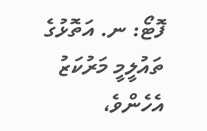ފޮޓޯ: ނ. އަތޮޅުގެ ތައުލީމީ މަރުކަޒު
އެހެންވެ،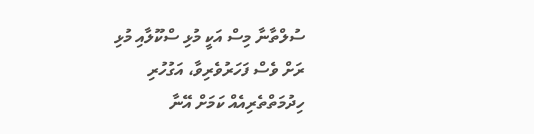ސުލްތާނާ މިސް އަކީ މުޅި ސްކޫލާއި މުޅި ރަށް ވެސް ފަހަރުވެރިވާ، އަގުހުރި ހިދުމަތްތެރިއެއް ކަމަށް އޭނާ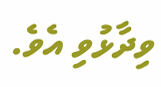ވިދާޅުވި އެވެ.